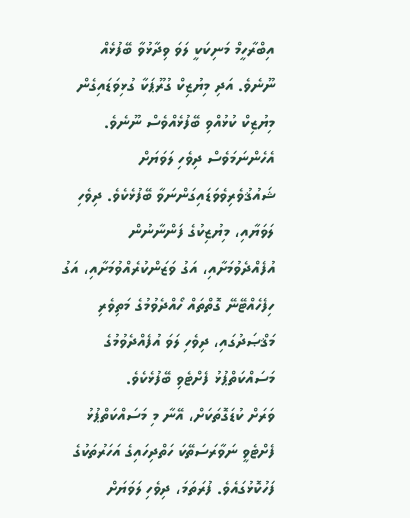އިބްރާހީމް މަނިކަކީ ލަވަ ވިދާޅުވާ ބޭފުޅެއް ނޫނެވެ. އަދި މިޔުޒިކް ގުރޫޕަކާ ގުޅިވަޑައިގެން މިޔުޒިކް ކުޅުއްވި ބޭފުޅެއްވެސް ނޫނެވެ. އެހެންނަމަވެސް ދިވެހި ލަވަޔަށް ޝައުޤުވެރިވެވަޑައިގަންނަވާ ބޭފުޅެކެވެ. ދިވެހި ލަވަޔާއި، މިޔުޒިކުގެ ފަންނާނުން އުފެއްދެވުމަށާއި، އަގު ވަޒަންކުރެއްވުމަށާއި، އަގު ހިފެހެއްޓޭނޭ ގޮތްތައް ހޯއްދެވުމުގެ މަތިވެރި މަޤްޞަދުގައި، ދިވެހި ލަވަ އުފެއްދެވުމުގެ މަސައްކަތްޕުޅު ފެށްޓެވި ބޭފުޅެކެވެ.
ވަރަށް ކުޑަގޮތަކަށް، އޭނާ މި މަސައްކަތްޕުޅު ފެށްޓެވީ ނަވާރަސަތޭކަ ހަތްދިހައިގެ އަހަރުތަކުގެ ފަހުކޮޅުގައެވެ. ފުރަތަމަ، ދިވެހި ލަވަޔަށް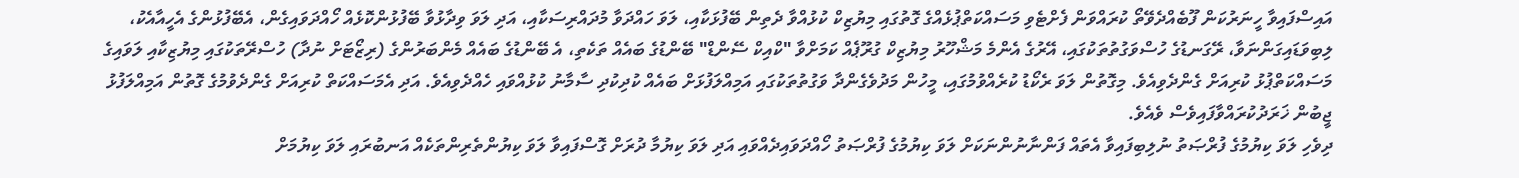އައިސްފައިވާ ހީނަރުކަން ފޫބެއްދެވޭތޯ ކުރައްވަން ފެށްޓެވި މަސައްކަތްޕުޅެއްގެ ގޮތުގައި މިޔުޒިކް ކުޅުއްވާ ދެތިން ބޭފުޅަކާއި، ލަވަ ހައްދަވާ މުދައްރިސަކާއި، އަދި ލަވަ ވިދާޅުވާ ބޭފުޅުންކޮޅެއް ހޯއްދަވައިގެން، އެބޭފުޅުންގެ އެހީއާއެކު، ލިބިވަޑައިގަންނަވާ، ރޭގަނޑުގެ ހުސްވަގުތުތަކުގައި، އޭރުގެ އެންމެ މަޝްހޫރު މިޔުޒިކް ގުރޫޕެއް ކަމަށްވާ "ކްއިކް ސޭންޑް" ބޭންޑުގެ ބައެއް ތަކެތި، އެ ބޭންޑުގެ ބައެއް މެންބަރުންގެ (ރިޒޯޓަށް ނުދާ) ހުސްރޭތަކުގައި މިޔުޒިކާއި ލަވައިގެ މަސައްކަތްޕުޅު ކުރިއަށް ގެންދެވިއެވެ. މިގޮތުން ލަވަ ރެކޯޑު ކުރެއްވުމުގައި، މީހުން މަދުވެގެންދާ ވަގުތުތަކުގައި އަމިއްލަފުޅަށް ބައެއް ކުދިކުދި ސާމާނު ކުޅުއްވައި ހެއްދެވިއެވެ. އަދި އެމަސައްކަތް ކުރިއަށް ގެންދެވުމުގެ ގޮތުން އަމިއްލަފުޅު ޖީބުން ޚަރަދުކުރައްވާފައިވެސް ވެއެވެ.
ދިވެހި ލަވަ ކިޔުމުގެ ފުރްޞަތު ނުލިބިފައިވާ އެތައް ފަންނާނުންނަކަށް ލަވަ ކިޔުމުގެ ފުރްޞަތު ހޯއްދަވައިދެއްވައި އަދި ލަވަ ކިޔުމާ ދުރަށް ގޮސްފައިވާ ލަވަ ކިޔުންތެރިންތަކެއް އަނބުރައި ލަވަ ކިޔުމަށް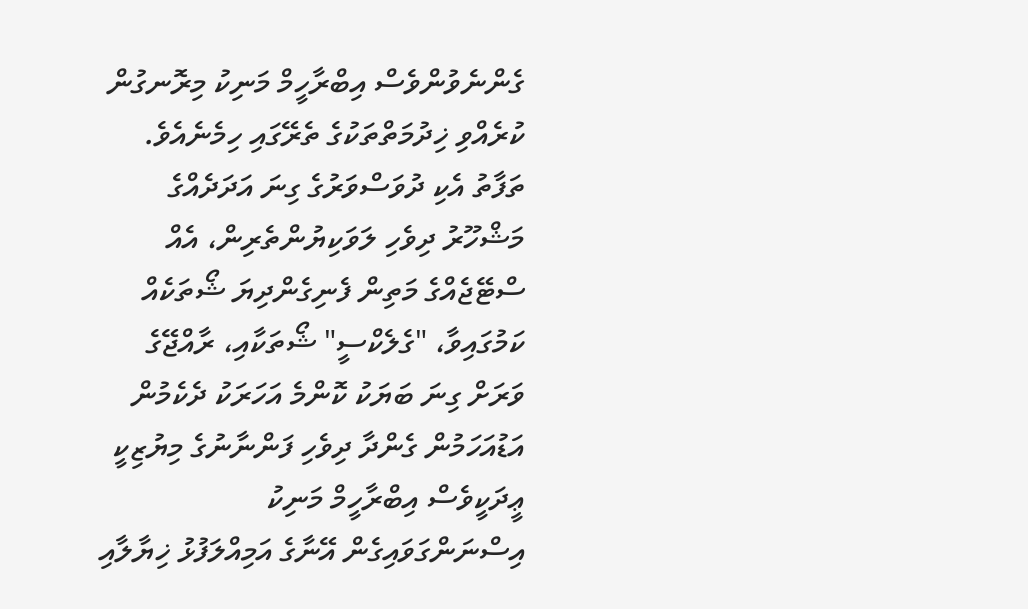ގެންނެވުންވެސް އިބްރާހީމް މަނިކު މިރޮނގުން ކުރެއްވި ޚިދުމަތްތަކުގެ ތެރޭގައި ހިމެނެއެވެ.
ތަފާތު އެކި ދުވަސްވަރުގެ ގިނަ އަދަދެއްގެ މަޝްހޫރު ދިވެހި ލަވަކިޔުންތެރިން، އެއް ސްޓޭޖެއްގެ މަތިން ފެނިގެންދިޔަ ޝޯތަކެއް ކަމުގައިވާ، "ގެލެކްސީ" ޝޯތަކާއި، ރާއްޖޭގެ ވަރަށް ގިނަ ބަޔަކު ކޮންމެ އަހަރަކު ދެކެމުން އަޑުއަހަމުން ގެންދާ ދިވެހި ފަންނާނުގެ މިޔުޒިކީ ޢީދަކީވެސް އިބްރާހީމް މަނިކު އިސްނަންގަވައިގެން އޭނާގެ އަމިއްލަފުޅު ޚިޔާލާއި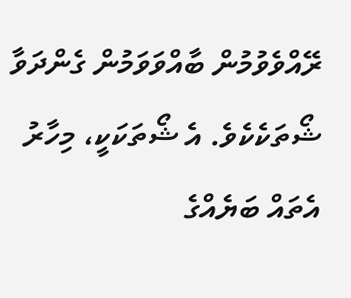ރޭއްވެވުމުން ބާއްވަވަމުން ގެންދަވާ ޝޯތަކެކެވެ. އެ ޝޯތަކަކީ، މިހާރު އެތައް ބަޔެއްގެ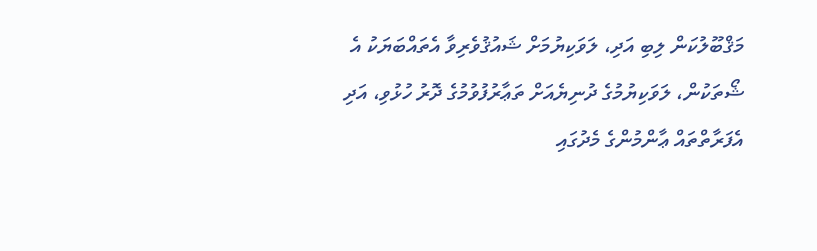މަޤްބޫލުކަން ލިބި އަދި، ލަވަކިޔުމަށް ޝައުޤުވެރިވާ އެތައްބަޔަކު އެ ޝޯތަކުން، ލަވަކިޔުމުގެ ދުނިޔެއަށް ތަޢާރުފުވުމުގެ ދޮރު ހުޅުވި، އަދި އެފަރާތްތައް ޢާންމުންގެ މެދުގައި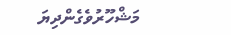މަޝްހޫރުވެގެންދިޔަ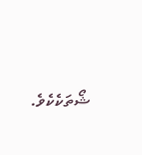ޝޯތަކެކެވެ.